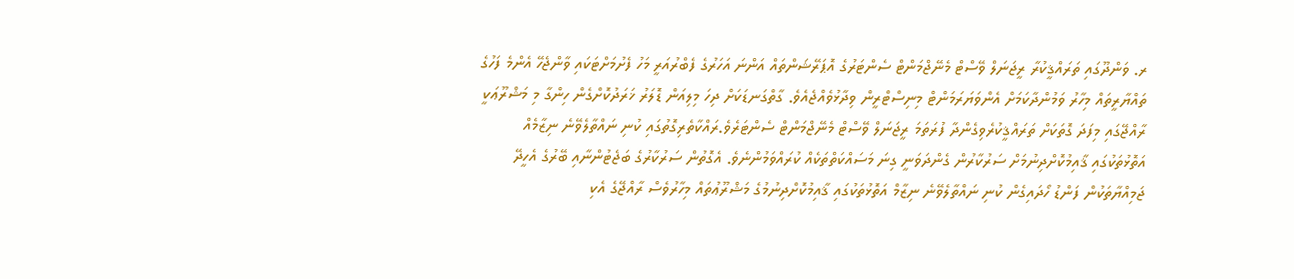ރ. ވަންދޫގައި ތަރައްޤީކުރާ ރީޖަނަލް ވޭސްޓް މެނޭޖްމަންޓް ސެންޓަރުގެ އޮޕަރޭޝަންތައް އަންނަ އަހަރުގެ ފެބްރުއަރީ މަހު ފެށުމަށްޓަކައި ވާންޖެހޭ އެންމެ ފަހުގެ ތައްޔާރީތައް މިހާރު ވަމުންދާކަމަށް އެންވަޔަރަމަންޓް މިނިސްޓްރީން ވިދާޅުވެއްޖެއެވެ. ގާތްގަނޑަކަށް ދިހަ މިލިއަން ޑޮލަރު ޚަރަދުކޮށްގެން ހިންގާ މި މަޝްރޫޢަކީ ރާއްޖޭގައި މިފަދަ ގޮތަކަށް ތަރައްޤީކުރެވިގެންދާ ފުރަތަމަ ރީޖަނަލް ވޭސްޓް މެނޭޖްމަންޓް ސެންޓަރެވެ.ރައްކާތެރިގޮތުގައި ކުނި ނައްތާލެވޭނެ ނިޒާމެއް އަތޮޅުތަކުގައި ޤާއިމުކޮށްދިނުމަށް ސަރުކާރުން ގެންދަވަނީ ގިނަ މަސައްކަތްތަކެއް ކުރައްވަމުންނެވެ. އެގޮތުން ސަރުކާރުގެ ބަޖެޓުންނާއި ބޭރުގެ އެހީދޭ ޖަމިއްޔާތަކުން ފަންޑު ހޯދައިގެން ކުނި ނައްތާލެވޭނެ ނިޒާމް އަތޮޅުތަކުގައި ޤާއިމުކޮށްދިނުމުގެ މަޝްރޫޢުތައް މިހާރުވެސް ރާއްޖޭގެ އެކި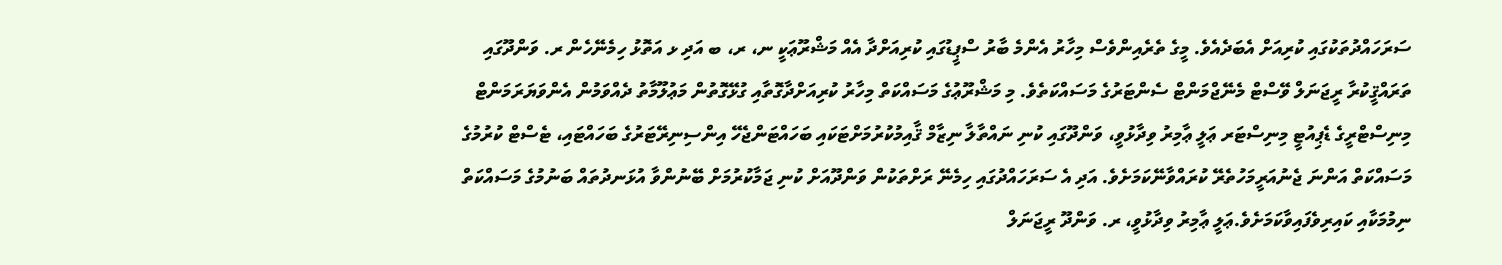ސަރަހައްދުތަކުގައި ކުރިއަށް އެބަދެއެވެ. މީގެ ތެރެއިންވެސް މިހާރު އެންމެ ބާރު ސްޕީޑުގައި ކުރިއަށްދާ އެއް މަޝްރޫޢަކީ ނ، ރ، ބ އަދި ޅ އަތޮޅު ހިމެނޭހެން ރ. ވަންދޫގައި ތަރައްޤީކުރާ ރީޖަނަލް ވޭސްޓް މެނޭޖްމަންޓް ސެންޓަރުގެ މަސައްކަތެވެ. މި މަޝްރޫޢުގެ މަސައްކަތް މިހާރު ކުރިއަށްދާގޮތާއި ގުޅޭގޮތުން މަޢުލޫމާތު ދެއްވަމުން އެންވަޔަރަމަންޓް މިނިސްޓްރީގެ ޑެޕިއުޓީ މިނިސްޓަރ ޢަލީ ޢާމިރު ވިދާޅުވީ، ވަންދޫގައި ކުނި ނައްތާލާ ނިޒާމް ޤާއިމުކުރުމަށްޓަކައި ބަހައްޓަންޖެހޭ އިންސިނިރޭޓަރުގެ ބަހައްޓައި، ޓެސްޓް ކުރުމުގެ މަސައްކަތް އަންނަ ޖެނުއަރީމަހުތެރޭ ކުރައްވާނޭކަމަށެވެ. އަދި އެ ސަރަހައްދުގައި ހިމެނޭ ރަށްތަކުން ވަންދޫއަށް ކުނި ޖަމާކުރުމަށް ބޭނުންވާ އުޅަނދުތައް ބަނުމުގެ މަސައްކަތް ނިމުމަކާއި ކައިރިވެފައިވާކަމަށެވެ.ޢަލީ ޢާމިރު ވިދާޅުވީ، ރ. ވަންދޫ ރީޖަނަލް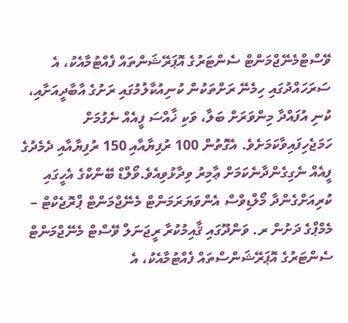ވޭސްޓްމެނޭޖްމަންޓް ސެންޓަރުގެ އޮޕަރޭޝަންތައް ފެއްޓުމާއެކު، އެ ސަރަހައްދުގައި ހިމެނޭ ރަށްތަކުން ކުނިއުކާލުމުގައި ރަށުގެ އާބާދީއަށާއި، ކުނި އުފައްދާ މިންވަރަށް ބަލާ، ވަކި ޚާއްސަ ފީއެއް ނެގުމަށް ހަމަޖެހިފައިވާކަމަށެވެ. އެގޮތުން 100 ރުފިޔާއާއި 150 ރުފިޔާއާއި ދެމެދުގެ ފީއެއް ނެގިގެންދާނެކަމަށް ޢާމިރު ވިދާޅުވިއެވެ.ވޯލްޑް ބޭންކްގެ އެހީގައި ކުރިއަށްގެންދާ މޯލްޑިވްސް އެންވަޔަރަމަންޓް މެނޭޖްމަންޓް ޕްރޮޖެކްޓް – މެމްޕްގެ ދަށުން ރ. ވަންދޫގައި ޤާއިމުކުރާ ރީޖަނަލް ވޭސްޓް މެނޭޖްމަންޓް ސެންޓަރުގެ އޮޕަރޭޝަންސްތައް ފެއްޓުމާއެކު، އެ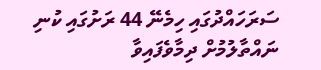ސަރަހައްދުގައި ހިމެނޭ 44 ރަށުގައި ކުނި ނައްތާލުމުށް ދިމާވެފައިވާ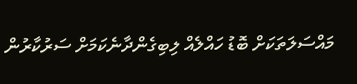މައްސަލަތަކަށް ބޮޑު ހައްލެއް ލިބިގެންދާނެކަމަށް ސަރުކާރުން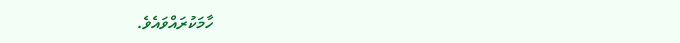ހާމަކުރައްވައެވެ.